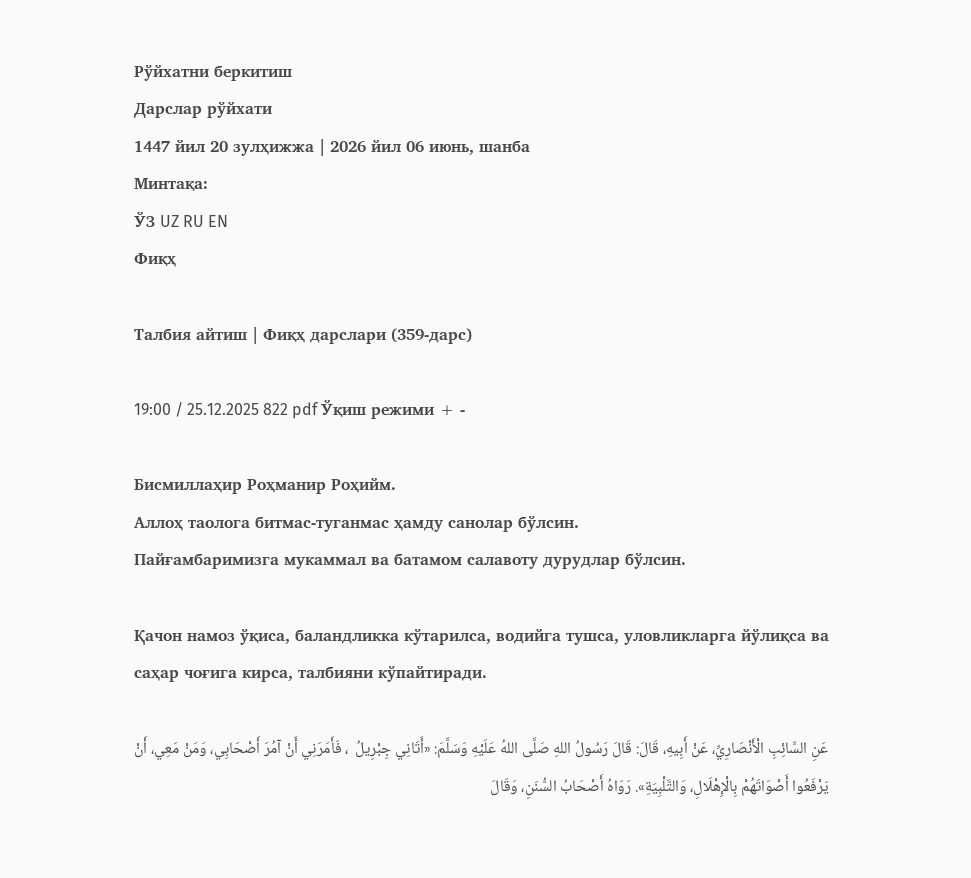Рўйхатни беркитиш
Дарслар рўйхати
1447 йил 20 зулҳижжа | 2026 йил 06 июнь, шанба
Минтақа:
ЎЗ UZ RU EN
Фиқҳ

Талбия айтиш | Фиқҳ дарслари (359-дарс)

19:00 / 25.12.2025 822 pdf Ўқиш режими + -

Бисмиллаҳир Роҳманир Роҳийм.
Аллоҳ таолога битмас-туганмас ҳамду санолар бўлсин.
Пайғамбаримизга мукаммал ва батамом салавоту дурудлар бўлсин.

Қачон намоз ўқиса, баландликка кўтарилса, водийга тушса, уловликларга йўлиқса ва саҳар чоғига кирса, талбияни кўпайтиради.

عَنِ السَّائِبِ الْأَنْصَارِيِّ، عَنْ أَبِيهِ، قَالَ: قَالَ رَسُولُ اللهِ صَلَّى اللهُ عَلَيْهِ وَسَلَّمَ: «أَتَانِي جِبْرِيلُ  ، فَأَمَرَنِي أَنْ آمُرَ أَصْحَابِي، وَمَنْ مَعِي، أَنْ يَرْفَعُوا أَصْوَاتَهُمْ بِالْإِهْلَالِ، وَالتَّلْبِيَةِ». رَوَاهُ أَصْحَابُ السُّنَنِ، وَقَالَ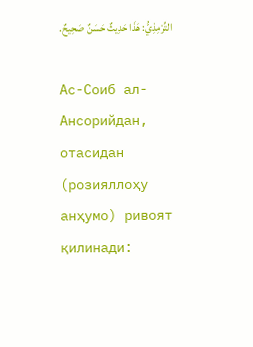التِّرْمِذِيُّ: هَذَا حَدِيثٌ حَسَنٌ صَحِيحٌ.

Ас-Соиб ал-Ансорийдан, отасидан (розияллоҳу анҳумо) ривоят қилинади: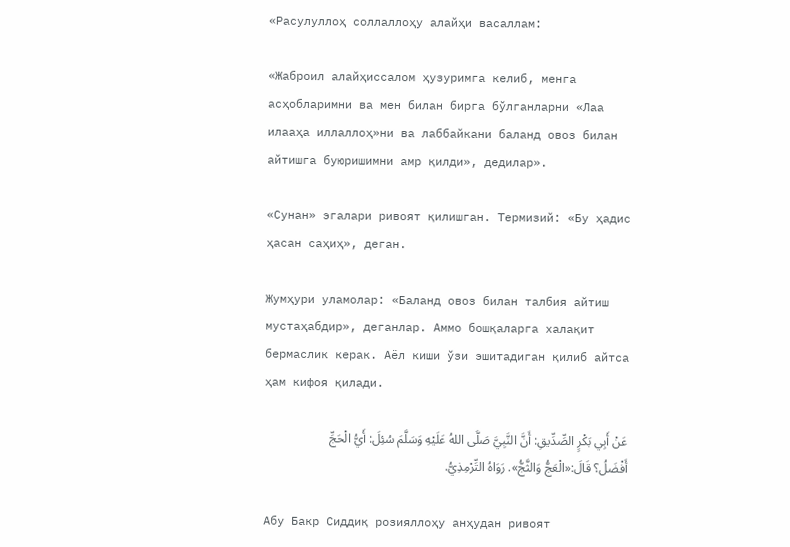«Расулуллоҳ соллаллоҳу алайҳи васаллам:

«Жаброил алайҳиссалом ҳузуримга келиб, менга асҳобларимни ва мен билан бирга бўлганларни «Лаа илааҳа иллаллоҳ»ни ва лаббайкани баланд овоз билан айтишга буюришимни амр қилди», дедилар».

«Сунан» эгалари ривоят қилишган. Термизий: «Бу ҳадис ҳасан саҳиҳ», деган.

Жумҳури уламолар: «Баланд овоз билан талбия айтиш мустаҳабдир», деганлар. Аммо бошқаларга халақит бермаслик керак. Аёл киши ўзи эшитадиган қилиб айтса ҳам кифоя қилади.

عَنْ أَبِي بَكْرٍ الصِّدِّيقِ: أَنَّ النَّبِيَّ صَلَّى اللهُ عَلَيْهِ وَسَلَّمَ سُئِلَ: أَيُّ الْحَجِّ أَفْضَلُ؟ قَالَ:«الْعَجُّ وَالثَّجُّ». رَوَاهُ التِّرْمِذِيُّ.

Абу Бакр Сиддиқ розияллоҳу анҳудан ривоят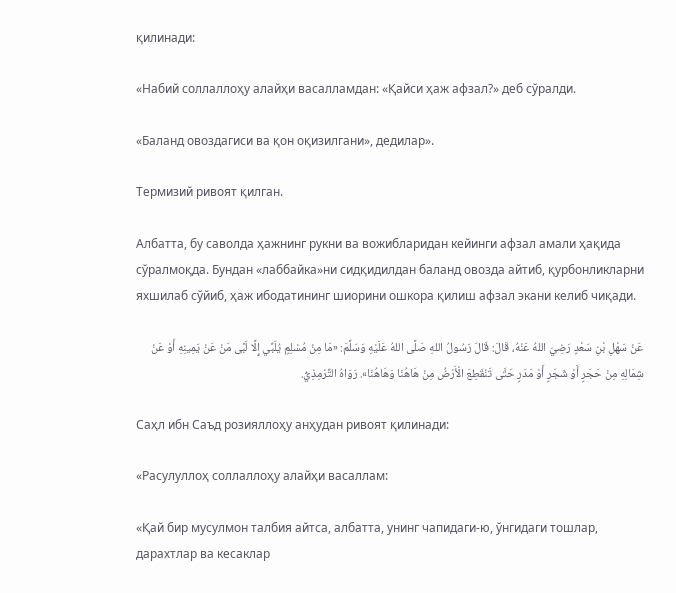қилинади:

«Набий соллаллоҳу алайҳи васалламдан: «Қайси ҳаж афзал?» деб сўралди.

«Баланд овоздагиси ва қон оқизилгани», дедилар».

Термизий ривоят қилган.

Албатта, бу саволда ҳажнинг рукни ва вожибларидан кейинги афзал амали ҳақида сўралмоқда. Бундан «лаббайка»ни сидқидилдан баланд овозда айтиб, қурбонликларни яхшилаб сўйиб, ҳаж ибодатининг шиорини ошкора қилиш афзал экани келиб чиқади.

عَنْ سَهْلِ بْنِ سَعْدٍ رَضِيَ اللهُ عَنْهُ، قَالَ: قَالَ رَسُولُ اللهِ صَلَّى اللهُ عَلَيْهِ وَسَلَّمَ: «مَا مِنْ مُسْلِمٍ يُلَبِّي إِلَّا لَبَّى مَنْ عَنْ يَمِينِهِ أَوْ عَنْ شِمَالِهِ مِنْ حَجَرٍ أَوْ شَجَرٍ أَوْ مَدَرٍ حَتَّى تَنْقَطِعَ الْأَرْضُ مِنْ هَاهُنَا وَهَاهُنَا». رَوَاهُ التِّرْمِذِيُّ.

Саҳл ибн Саъд розияллоҳу анҳудан ривоят қилинади:

«Расулуллоҳ соллаллоҳу алайҳи васаллам:

«Қай бир мусулмон талбия айтса, албатта, унинг чапидаги-ю, ўнгидаги тошлар, дарахтлар ва кесаклар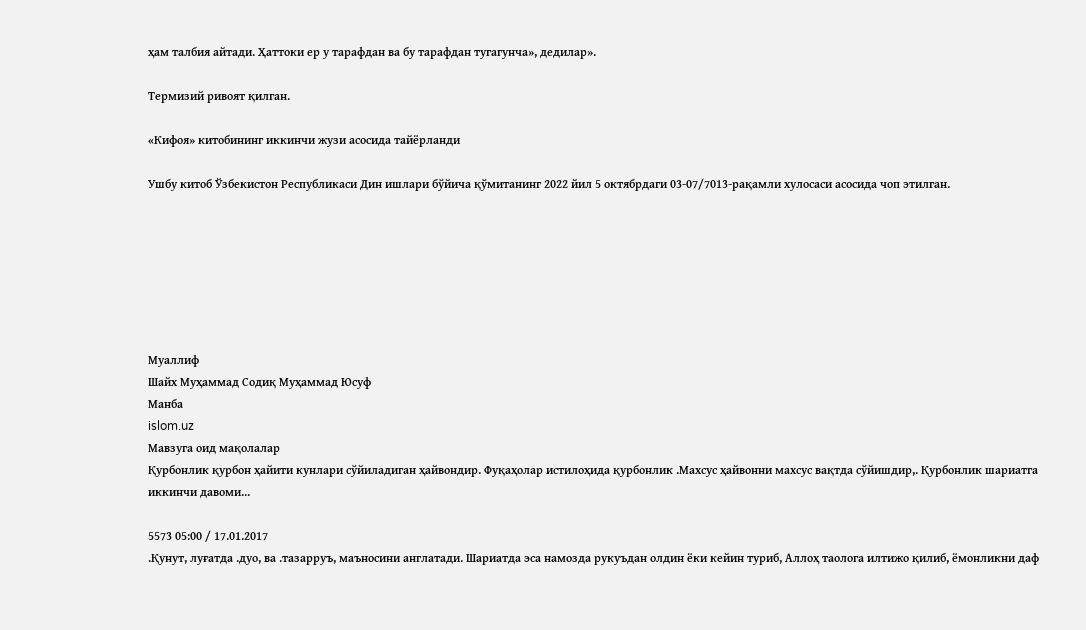ҳам талбия айтади. Ҳаттоки ер у тарафдан ва бу тарафдан тугагунча», дедилар».

Термизий ривоят қилган.

«Кифоя» китобининг иккинчи жузи асосида тайёрланди

Ушбу китоб Ўзбекистон Республикаси Дин ишлари бўйича қўмитанинг 2022 йил 5 октябрдаги 03-07/7013-рақамли хулосаси асосида чоп этилган.







Муаллиф
Шайх Муҳаммад Содиқ Муҳаммад Юсуф
Манба
islom.uz
Мавзуга оид мақолалар
Қурбонлик қурбон ҳайити кунлари сўйиладиган ҳайвондир. Фуқаҳолар истилоҳида қурбонлик .Махсус ҳайвонни махсус вақтда сўйишдир,. Қурбонлик шариатга иккинчи давоми...

5573 05:00 / 17.01.2017
.Қунут, луғатда .дуо, ва .тазарруъ, маъносини англатади. Шариатда эса намозда рукуъдан олдин ёки кейин туриб, Аллоҳ таолога илтижо қилиб, ёмонликни даф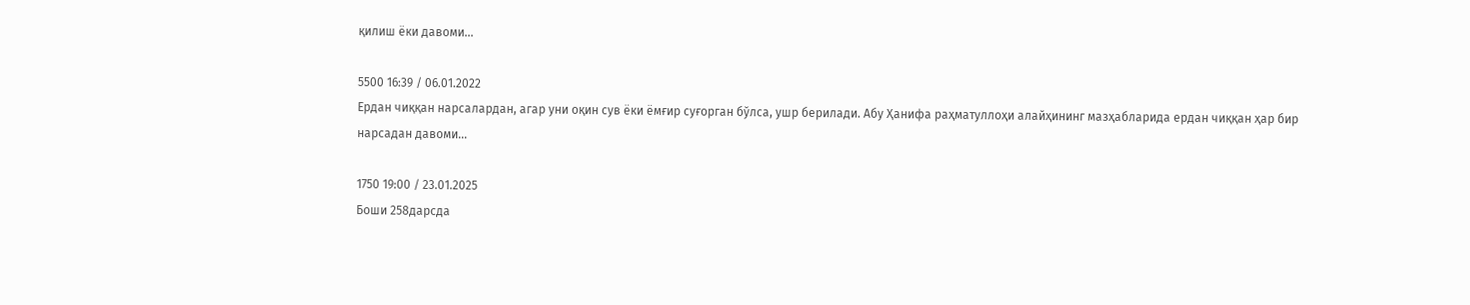қилиш ёки давоми...

5500 16:39 / 06.01.2022
Ердан чиққан нарсалардан, агар уни оқин сув ёки ёмғир суғорган бўлса, ушр берилади. Абу Ҳанифа раҳматуллоҳи алайҳининг мазҳабларида ердан чиққан ҳар бир нарсадан давоми...

1750 19:00 / 23.01.2025
Боши 258дарсда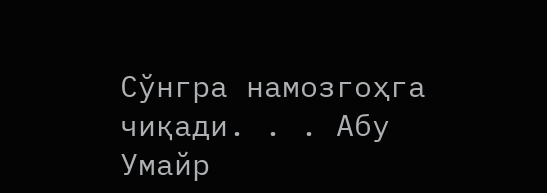Сўнгра намозгоҳга чиқади. . . Абу Умайр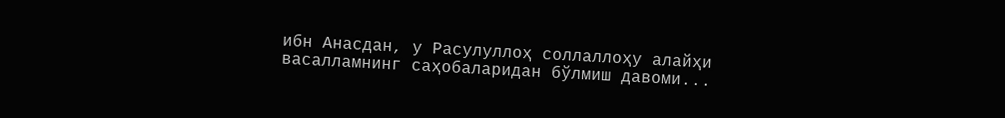ибн Анасдан, у Расулуллоҳ соллаллоҳу алайҳи васалламнинг саҳобаларидан бўлмиш давоми...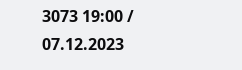3073 19:00 / 07.12.2023